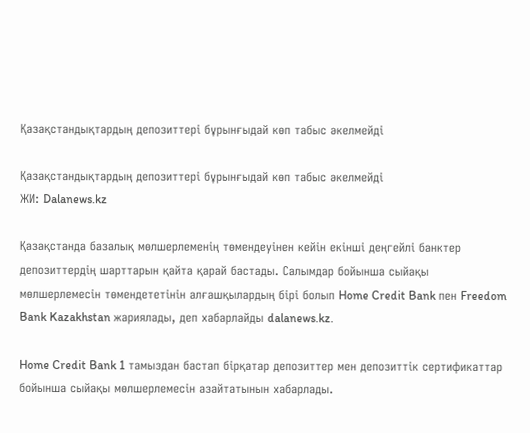Қазақстандықтардың депозиттері бұрынғыдай көп табыс әкелмейді

Қазақстандықтардың депозиттері бұрынғыдай көп табыс әкелмейді
ЖИ: Dalanews.kz

Қазақстанда базалық мөлшерлеменің төмендеуінен кейін екінші деңгейлі банктер депозиттердің шарттарын қайта қарай бастады. Салымдар бойынша сыйақы мөлшерлемесін төмендететінін алғашқылардың бірі болып Home Credit Bank пен Freedom Bank Kazakhstan жариялады, деп хабарлайды dalanews.kz.

Home Credit Bank 1 тамыздан бастап бірқатар депозиттер мен депозиттік сертификаттар бойынша сыйақы мөлшерлемесін азайтатынын хабарлады.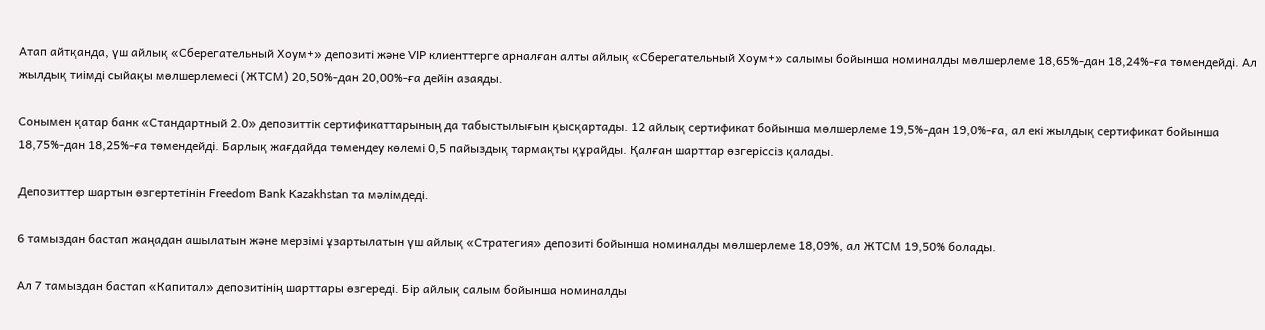Атап айтқанда, үш айлық «Сберегательный Хоум+» депозиті және VIP клиенттерге арналған алты айлық «Сберегательный Хоум+» салымы бойынша номиналды мөлшерлеме 18,65%-дан 18,24%-ға төмендейді. Ал жылдық тиімді сыйақы мөлшерлемесі (ЖТСМ) 20,50%-дан 20,00%-ға дейін азаяды.

Сонымен қатар банк «Стандартный 2.0» депозиттік сертификаттарының да табыстылығын қысқартады. 12 айлық сертификат бойынша мөлшерлеме 19,5%-дан 19,0%-ға, ал екі жылдық сертификат бойынша 18,75%-дан 18,25%-ға төмендейді. Барлық жағдайда төмендеу көлемі 0,5 пайыздық тармақты құрайды. Қалған шарттар өзгеріссіз қалады.

Депозиттер шартын өзгертетінін Freedom Bank Kazakhstan та мәлімдеді.

6 тамыздан бастап жаңадан ашылатын және мерзімі ұзартылатын үш айлық «Стратегия» депозиті бойынша номиналды мөлшерлеме 18,09%, ал ЖТСМ 19,50% болады.

Ал 7 тамыздан бастап «Капитал» депозитінің шарттары өзгереді. Бір айлық салым бойынша номиналды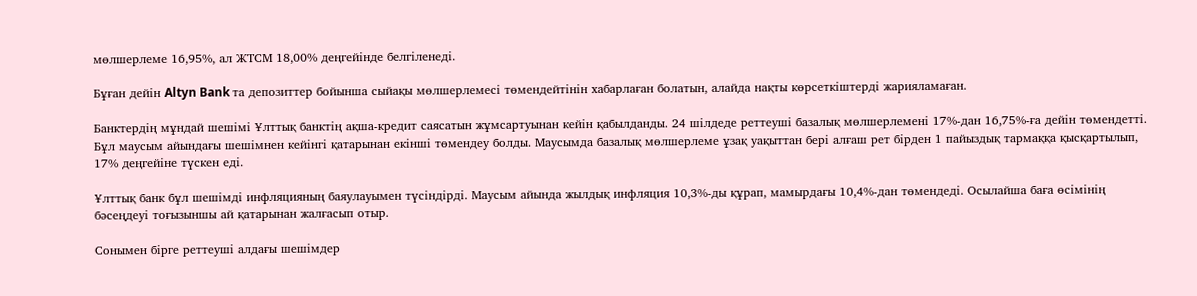мөлшерлеме 16,95%, ал ЖТСМ 18,00% деңгейінде белгіленеді.

Бұған дейін Altyn Bank та депозиттер бойынша сыйақы мөлшерлемесі төмендейтінін хабарлаған болатын, алайда нақты көрсеткіштерді жарияламаған.

Банктердің мұндай шешімі Ұлттық банктің ақша-кредит саясатын жұмсартуынан кейін қабылданды. 24 шілдеде реттеуші базалық мөлшерлемені 17%-дан 16,75%-ға дейін төмендетті. Бұл маусым айындағы шешімнен кейінгі қатарынан екінші төмендеу болды. Маусымда базалық мөлшерлеме ұзақ уақыттан бері алғаш рет бірден 1 пайыздық тармаққа қысқартылып, 17% деңгейіне түскен еді.

Ұлттық банк бұл шешімді инфляцияның баяулауымен түсіндірді. Маусым айында жылдық инфляция 10,3%-ды құрап, мамырдағы 10,4%-дан төмендеді. Осылайша баға өсімінің бәсеңдеуі тоғызыншы ай қатарынан жалғасып отыр.

Сонымен бірге реттеуші алдағы шешімдер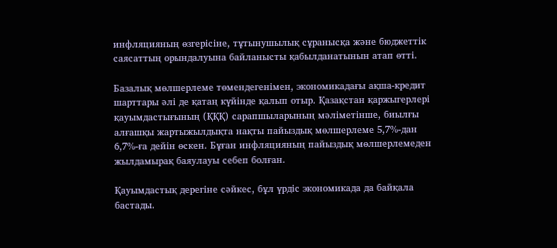инфляцияның өзгерісіне, тұтынушылық сұранысқа және бюджеттік саясаттың орындалуына байланысты қабылданатынын атап өтті.

Базалық мөлшерлеме төмендегенімен, экономикадағы ақша-кредит шарттары әлі де қатаң күйінде қалып отыр. Қазақстан қаржыгерлері қауымдастығының (ҚҚҚ) сарапшыларының мәліметінше, биылғы алғашқы жартыжылдықта нақты пайыздық мөлшерлеме 5,7%-дан 6,7%-ға дейін өскен. Бұған инфляцияның пайыздық мөлшерлемеден жылдамырақ баяулауы себеп болған.

Қауымдастық дерегіне сәйкес, бұл үрдіс экономикада да байқала бастады.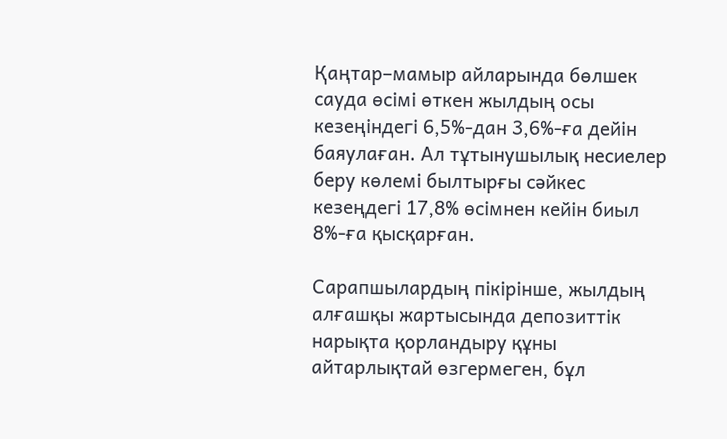Қаңтар–мамыр айларында бөлшек сауда өсімі өткен жылдың осы кезеңіндегі 6,5%-дан 3,6%-ға дейін баяулаған. Ал тұтынушылық несиелер беру көлемі былтырғы сәйкес кезеңдегі 17,8% өсімнен кейін биыл 8%-ға қысқарған.

Сарапшылардың пікірінше, жылдың алғашқы жартысында депозиттік нарықта қорландыру құны айтарлықтай өзгермеген, бұл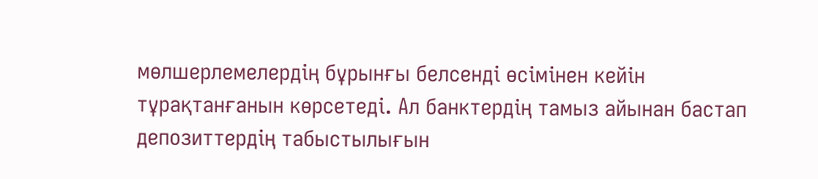мөлшерлемелердің бұрынғы белсенді өсімінен кейін тұрақтанғанын көрсетеді. Ал банктердің тамыз айынан бастап депозиттердің табыстылығын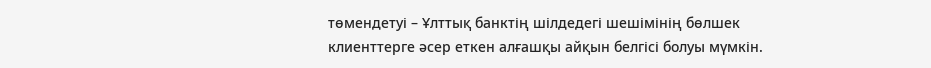төмендетуі – Ұлттық банктің шілдедегі шешімінің бөлшек клиенттерге әсер еткен алғашқы айқын белгісі болуы мүмкін.